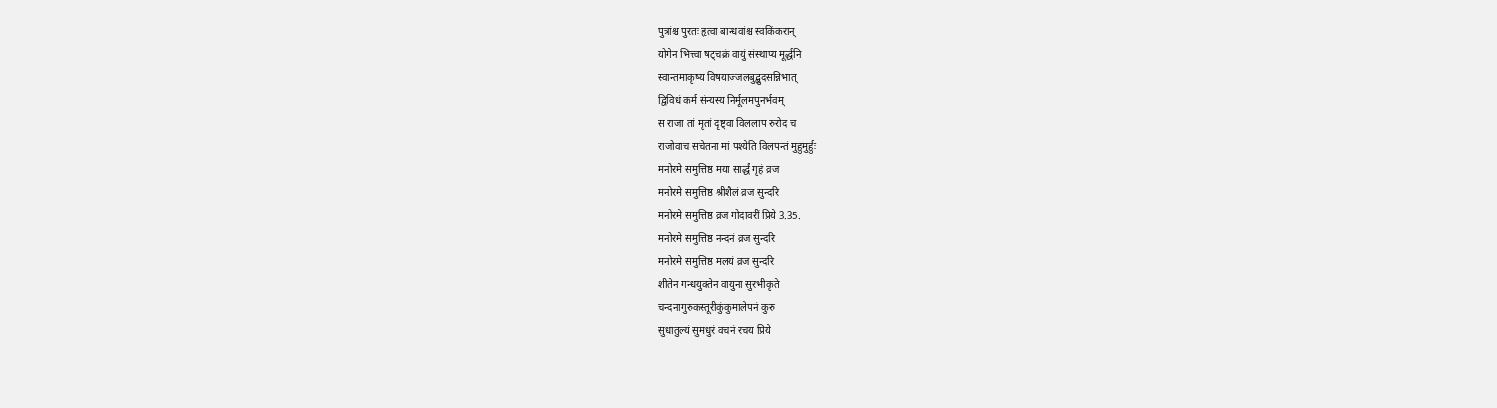पुत्रांश्च पुरतः हृत्वा बान्धवांश्च स्वकिंकरान्
योगेन भित्त्वा षट्चक्रं वायुं संस्थाप्य मूर्द्धनि
स्वान्तमाकृष्य विषयाज्जलबुद्बुदसन्निभात्
द्विविधं कर्म संन्यस्य निर्मूलमपुनर्भवम्
स राजा तां मृतां दृष्ट्वा विललाप रुरोद च
राजोवाच सचेतना मां पश्येति विलपन्तं मुहुमुर्हुः
मनोरमे समुत्तिष्ठ मया सार्द्धं गृहं व्रज
मनोरमे समुत्तिष्ठ श्रीशैलं व्रज सुन्दरि
मनोरमे समुत्तिष्ठ व्रज गोदावरीं प्रिये 3.35.
मनोरमे समुत्तिष्ठ नन्दनं व्रज सुन्दरि
मनोरमे समुत्तिष्ठ मलयं व्रज सुन्दरि
शीतेन गन्धयुक्तेन वायुना सुरभीकृते
चन्दनागुरुकस्तूरीकुंकुमालेपनं कुरु
सुधातुल्यं सुमधुरं वचनं रचय प्रिये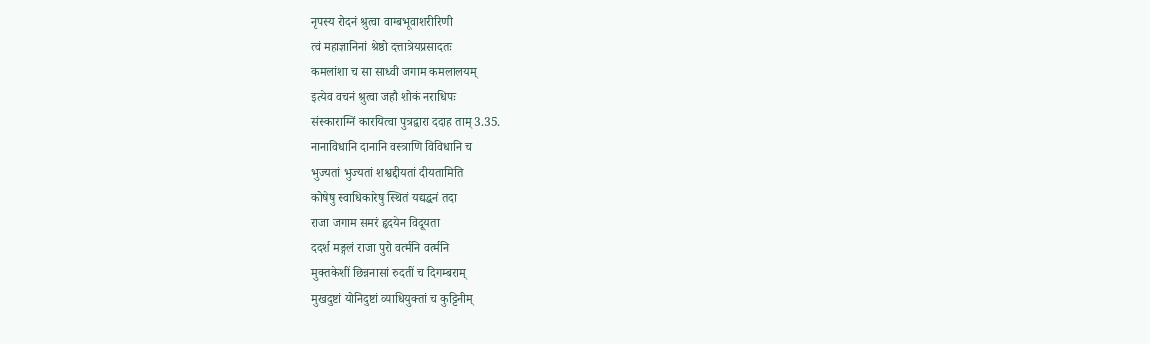नृपस्य रोदनं श्रुत्वा वाग्बभूवाशरीरिणी
त्वं महाज्ञानिनां श्रेष्ठो दत्तात्रेयप्रसादतः
कमलांशा च सा साध्वी जगाम कमलालयम्
इत्येव वचनं श्रुत्वा जहौ शोकं नराधिपः
संस्काराग्निं कारयित्वा पुत्रद्वारा ददाह ताम् 3.35.
नानाविधानि दानानि वस्त्राणि विविधानि च
भुज्यतां भुज्यतां शश्वद्दीयतां दीयतामिति
कोषेषु स्वाधिकारेषु स्थितं यद्यद्धनं तदा
राजा जगाम समरं हृदयेन विदूयता
ददर्श मङ्गलं राजा पुरो वर्त्मनि वर्त्मनि
मुक्तकेशीं छिन्ननासां रुदतीं च दिगम्बराम्
मुखदुष्टां योनिदुष्टां व्याधियुक्तां च कुट्टिनीम्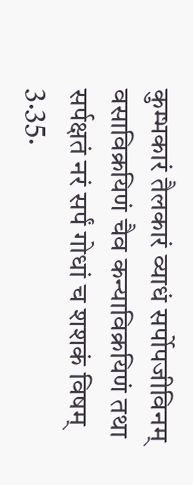कुम्भकारं तैलकारं व्याधं सर्पोपजीविनम्
वसाविक्रयिणं चैव कन्याविक्रयिणं तथा
सर्पक्षतं नरं सर्पं गोधां च शशकं विषम् 3.35.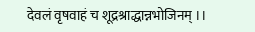देवलं वृषवाहं च शूद्रश्राद्धान्नभोजिनम् ।।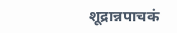शूद्रान्नपाचकं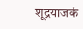शूद्रयाजकं